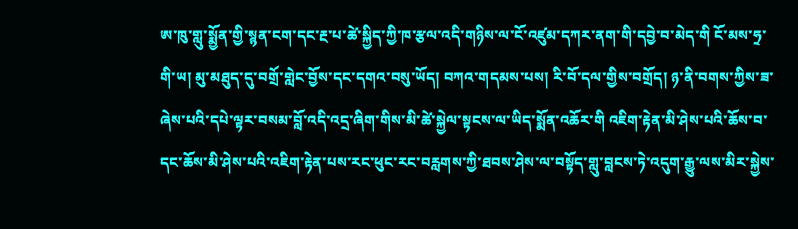ཨ་ཁུ་གླུ་སྨྱོན་གྱི་སྙན་ངག་དང་རྔ་པ་ཚེ་སྐྱིད་ཀྱི་ཁ་རྩལ་འདི་གཉིས་ལ་ངོ་འཛུམ་དཀར་ནག་གི་དབྱེ་བ་མེད་གི ངོ་མས་ཧྲ་གི་ཡ། མུ་མཐུད་དུ་བགྲོ་གླེང་བྱོས་དང་དགའ་བསུ་ཡོད། བཀའ་གདམས་པས། རི་བོ་དལ་གྱིས་བགྲོད། ཉ་ནི་བགས་ཀྱིས་ཟ་ཞེས་པའི་དཔེ་ལྟར་བསམ་བློ་འདི་འདྲ་ཞིག་གིས་མི་ཚེ་སྐྱེལ་སྟངས་ལ་ཡིད་སྨོན་འཆོར་གི འཇིག་རྟེན་མི་ཤེས་པའི་ཆོས་བ་དང་ཆོས་མི་ཤེས་པའི་འཇིག་རྟེན་པས་རང་ཕུང་རང་བརླགས་ཀྱི་ཐབས་ཤེས་ལ་བསྟོད་གླུ་བླངས་ཏེ་འདུག་རྒྱུ་ལས་མིར་སྐྱེས་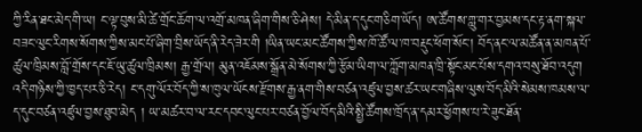ཀྱི་རིན་ཐང་མེད་གི་ཡ། ང་ལྟ་བུས་མི་ཚེ་གྲོང་ཆོག་ལ་འགྲོ་མཁན་ཞིག་གིས་ཅི་ཤེས། དེ་མིན་ད་དུང་གཅིག་ཡོད། ཨ་ཚོགས་གླུ་གར་བྱམས་དང་རྟ་ནག་སྐལ་བཟང་ལུང་རིགས་སོགས་ཀྱིས་མང་པོ་ཞིག་བྲིས་ཡོད་ནི་རེད་ཟེར་གི །ཡིན་ཡང་མང་ཚོགས་ཀྱིས་ཁོ་ཚོ་ལ་ཁ་བརྡུང་ཕོག་སོང་། བོད་ནང་ལ་མཚོན་ན་མཁན་པོ་ཚུལ་ཁྲིམས་བློ་གྲོས་དང་ཇོ་ཡུ་ཚུལ་ཁྲིམས། རྒྱ་གྲོལ། མུན་འཇོམས་སྒྲོན་མེ་སོགས་ཀྱི་རྩོམ་ཡིག་ལ་ཀློག་མཁན་ཁྲི་སྟོང་མང་པོས་དགའ་བསུ་ཐོབ་འདུག འདི་གཉིས་ཀྱི་ཁྱད་པར་ཅི་རེད། ང་དགུ་ལོར་བོད་ཀྱི་ས་ཁུལ་ཡོངས་རྫོགས་རྒྱ་ནག་གིས་བཙན་འཛུལ་བྱས་ཚར་ཡང་གཞིས་ལུས་བོད་མིའི་སེམས་ཁམས་ལ་ད་དུང་བཙན་འཛུལ་བྱས་ཐུབ་མེད ། ཡ་མཚར་བ་ལ་རང་དབང་ལུང་པར་བཙན་བྱོལ་བོད་མིའི་སྤྱི་ཚོགས་ཁྲོད་ན་དམར་ཕྱོགས་པ་རེ་ཟུང་ཐོན་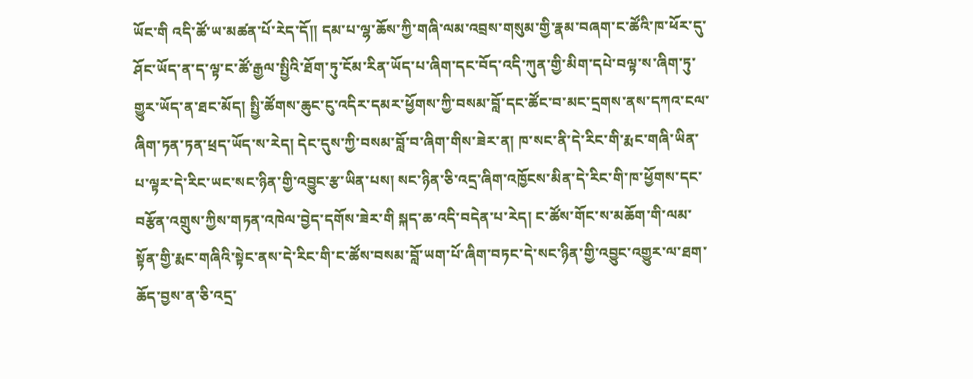ཡོང་གི འདི་ཚོ་ཡ་མཚན་པོ་རེད་དོ།། དམ་པ་ལྷ་ཆོས་ཀྱི་གཞི་ལམ་འབྲས་གསུམ་གྱི་རྣམ་བཞག་ང་ཚོའི་ཁ་ཕོར་དུ་ཤོང་ཡོད་ན་ད་ལྟ་ང་ཚོ་རྒྱལ་སྤྱིའི་ཐོག་ཏུ་ངོམ་རིན་ཡོད་པ་ཞིག་དང་བོད་འདི་ཀུན་གྱི་མིག་དཔེ་བལྟ་ས་ཞིག་ཏུ་གྱུར་ཡོད་ན་ཐང་མོད། སྤྱི་ཚོགས་ཆུང་ངུ་འདིར་དམར་ཕྱོགས་ཀྱི་བསམ་བློ་དང་ཚོང་བ་མང་དྲགས་ནས་དཀའ་ངལ་ཞིག་ཏན་ཏན་ཕྲད་ཡོད་ས་རེད། དེང་དུས་ཀྱི་བསམ་བློ་བ་ཞིག་གིས་ཟེར་ན། ཁ་སང་ནི་དེ་རིང་གི་རྨང་གཞི་ཡིན་པ་ལྟར་དེ་རིང་ཡང་སང་ཉིན་གྱི་འབྱུང་རྩ་ཡིན་པས། སང་ཉིན་ཅི་འདྲ་ཞིག་འཁྱོངས་མིན་དེ་རིང་གི་ཁ་ཕྱོགས་དང་བརྩོན་འགྲུས་ཀྱིས་གཏན་འཁེལ་བྱེད་དགོས་ཟེར་གི སྐད་ཆ་འདི་བདེན་པ་རེད། ང་ཚོས་གོང་ས་མཆོག་གི་ལམ་སྟོན་གྱི་རྨང་གཞིའི་སྟེང་ནས་དེ་རིང་གི་ང་ཚོས་བསམ་བློ་ཡག་པོ་ཞིག་བཏང་དེ་སང་ཉིན་གྱི་འབྱུང་འགྱུར་ལ་ཐག་ཆོད་བྱས་ན་ཅི་འདྲ་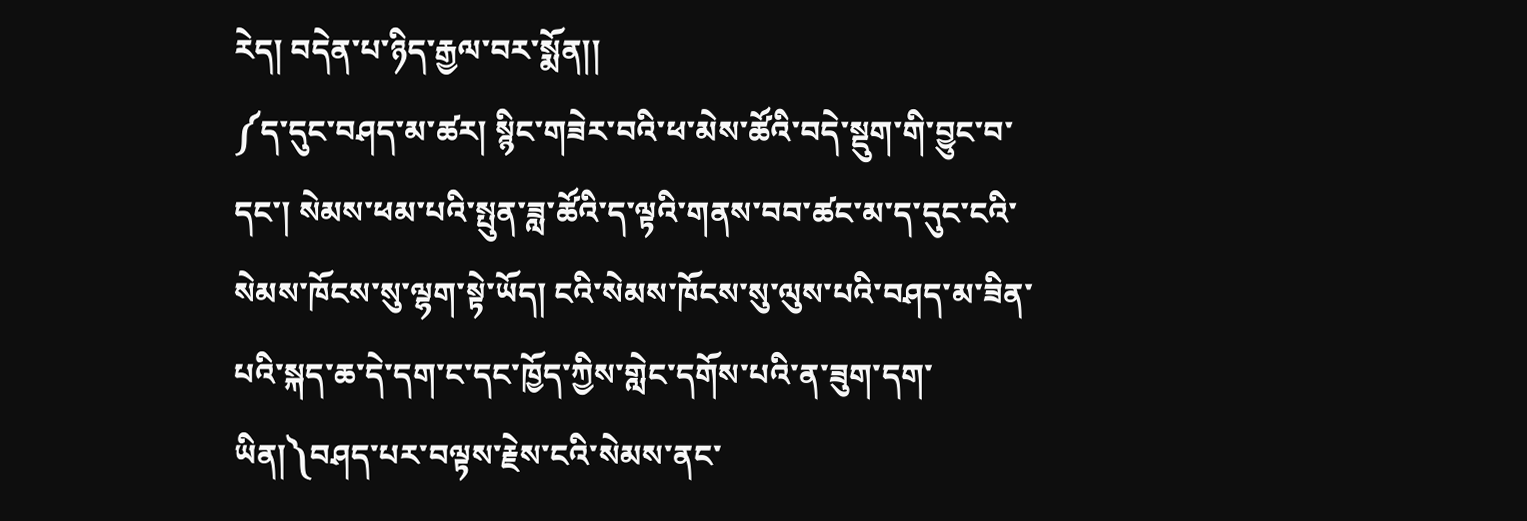རེད། བདེན་པ་ཉིད་རྒྱལ་བར་སྨོན།།
༼ད་དུང་བཤད་མ་ཚར། སྙིང་གཟེར་བའི་ཕ་མེས་ཚོའི་བདེ་སྡུག་གི་བྱུང་བ་དང་། སེམས་ཕམ་པའི་སྤུན་ཟླ་ཚོའི་ད་ལྟའི་གནས་བབ་ཚང་མ་ད་དུང་ངའི་སེམས་ཁོངས་སུ་ལྷག་སྟེ་ཡོད། ངའི་སེམས་ཁོངས་སུ་ལུས་པའི་བཤད་མ་ཟིན་པའི་སྐད་ཆ་དེ་དག་ང་དང་ཁྱོད་ཀྱིས་གླེང་དགོས་པའི་ན་ཟུག་དག་ཡིན།༽བཤད་པར་བལྟས་རྗེས་ངའི་སེམས་ནང་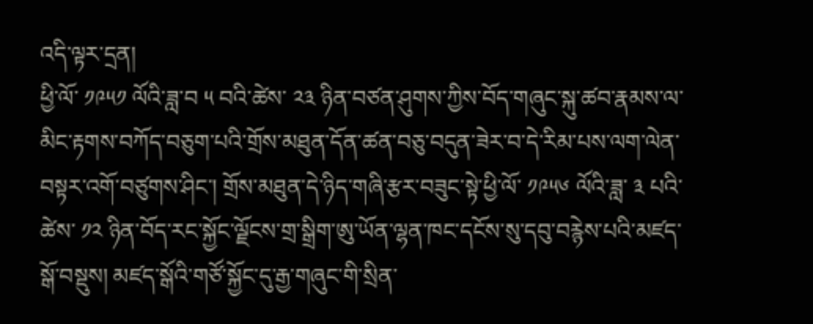འདི་ལྟར་དྲན།
ཕྱི་ལོ་ ༡༩༥༡ ལོའི་ཟླ་བ ༥ བའི་ཚེས་ ༢༣ ཉིན་བཙན་ཤུགས་ཀྱིས་བོད་གཞུང་སྐུ་ཚབ་རྣམས་ལ་མིང་རྟགས་བཀོད་བཅུག་པའི་གྲོས་མཐུན་དོན་ཚན་བཅུ་བདུན་ཟེར་བ་དེ་རིམ་པས་ལག་ལེན་བསྟར་འགོ་བཙུགས་ཤིང་། གྲོས་མཐུན་དེ་ཉིད་གཞི་རྩར་བཟུང་སྟེ་ཕྱི་ལོ་ ༡༩༥༦ ལོའི་ཟླ་ ༣ པའི་ཚེས་ ༡༢ ཉིན་བོད་རང་སྐྱོང་ལྗོངས་གྲ་སྒྲིག་ཨུ་ཡོན་ལྷན་ཁང་དངོས་སུ་དབུ་བརྙེས་པའི་མཛད་སྒོ་བསྡུས། མཛད་སྒོའི་གཙོ་སྐྱོང་དུ་རྒྱ་གཞུང་གི་སྲིན་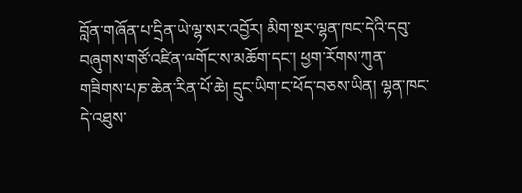བློན་གཞོན་པ་དྲིན་ཡེ་ལྷ་སར་འབྱོར། མིག་སྔར་ལྷན་ཁང་དེའི་དབུ་བཞུགས་གཙོ་འཛིན་ྋགོང་ས་མཆོག་དང་། ཕྱག་རོགས་ཀུན་གཟིགས་པཎ་ཆེན་རིན་པོ་ཆེ། དྲུང་ཡིག་ང་ཕོད་བཅས་ཡིན། ལྷན་ཁང་དེ་འཐུས་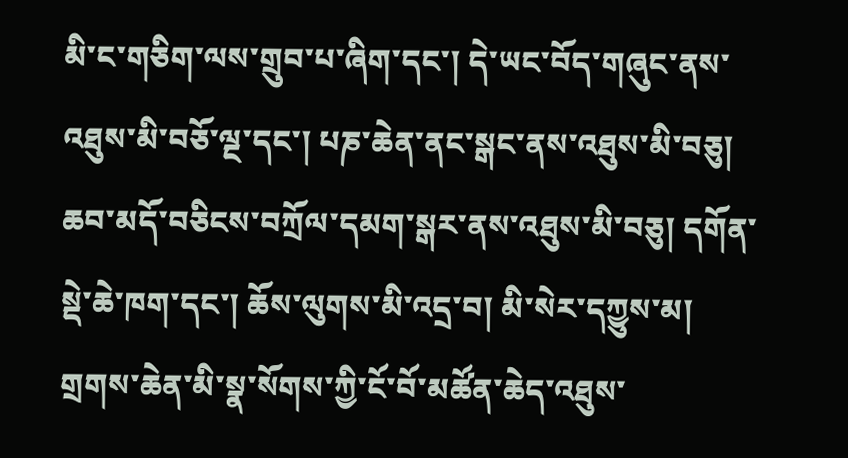མི་ང་གཅིག་ལས་གྲུབ་པ་ཞིག་དང་། དེ་ཡང་བོད་གཞུང་ནས་འཐུས་མི་བཅོ་ལྔ་དང་། པཎ་ཆེན་ནང་སྒང་ནས་འཐུས་མི་བཅུ། ཆབ་མདོ་བཅིངས་བཀྲོལ་དམག་སྒར་ནས་འཐུས་མི་བཅུ། དགོན་སྡེ་ཆེ་ཁག་དང་། ཆོས་ལུགས་མི་འདྲ་བ། མི་སེར་དཀྱུས་མ། གྲགས་ཆེན་མི་སྣ་སོགས་ཀྱི་ངོ་བོ་མཚོན་ཆེད་འཐུས་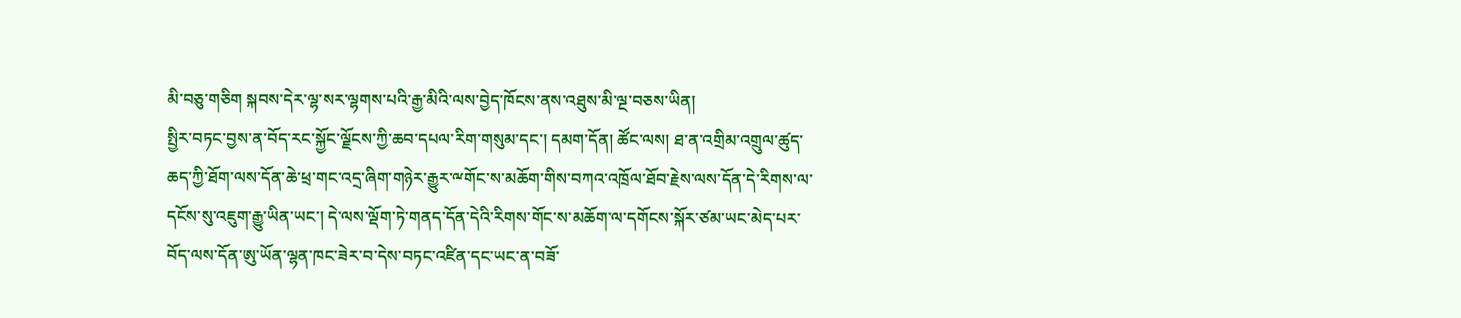མི་བཅུ་གཅིག སྐབས་དེར་ལྷ་སར་ལྷགས་པའི་རྒྱ་མིའི་ལས་བྱེད་ཁོངས་ནས་འཐུས་མི་ལྔ་བཅས་ཡིན།
སྤྱིར་བཏང་བྱས་ན་བོད་རང་སྐྱོང་ལྗོངས་ཀྱི་ཆབ་དཔལ་རིག་གསུམ་དང་། དམག་དོན། ཚོང་ལས། ཐ་ན་འགྲིམ་འགྲུལ་ཚུད་ཆད་ཀྱི་ཐོག་ལས་དོན་ཆེ་ཕྲ་གང་འདྲ་ཞིག་གཉེར་རྒྱུར་ྋགོང་ས་མཆོག་གིས་བཀའ་འཁྲོལ་ཐོབ་རྗེས་ལས་དོན་དེ་རིགས་ལ་དངོས་སུ་འཇུག་རྒྱུ་ཡིན་ཡང་། དེ་ལས་ལྡོག་ཏེ་གནད་དོན་དེའི་རིགས་གོང་ས་མཆོག་ལ་དགོངས་སྐོར་ཙམ་ཡང་མེད་པར་བོད་ལས་དོན་ཨུ་ཡོན་ལྷན་ཁང་ཟེར་བ་དེས་བཏང་འཛིན་དང་ཡང་ན་བཟོ་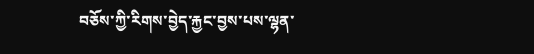བཅོས་ཀྱི་རིགས་བྱེད་རྐྱང་བྱས་པས་ལྷན་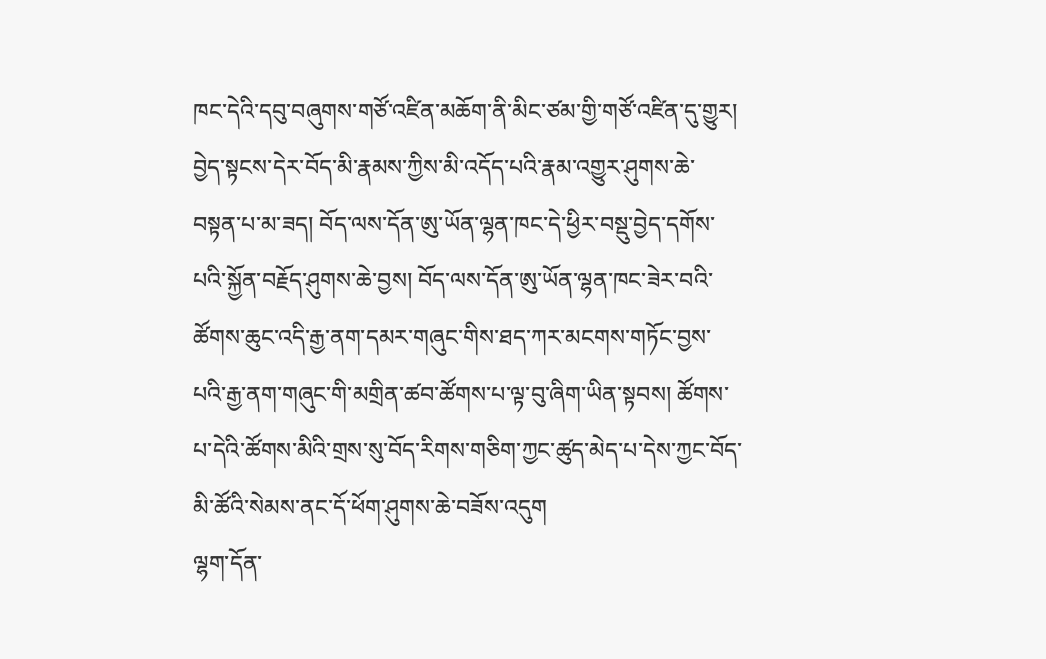ཁང་དེའི་དབུ་བཞུགས་གཙོ་འཛིན་མཆོག་ནི་མིང་ཙམ་གྱི་གཙོ་འཛིན་དུ་གྱུར། བྱེད་སྟངས་དེར་བོད་མི་རྣམས་ཀྱིས་མི་འདོད་པའི་རྣམ་འགྱུར་ཤུགས་ཆེ་བསྟན་པ་མ་ཟད། བོད་ལས་དོན་ཨུ་ཡོན་ལྷན་ཁང་དེ་ཕྱིར་བསྡུ་བྱེད་དགོས་པའི་སྐྱོན་བརྗོད་ཤུགས་ཆེ་བྱས། བོད་ལས་དོན་ཨུ་ཡོན་ལྷན་ཁང་ཟེར་བའི་ཚོགས་ཆུང་འདི་རྒྱ་ནག་དམར་གཞུང་གིས་ཐད་ཀར་མངགས་གཏོང་བྱས་པའི་རྒྱ་ནག་གཞུང་གི་མགྲིན་ཚབ་ཚོགས་པ་ལྟ་བུ་ཞིག་ཡིན་སྟབས། ཚོགས་པ་དེའི་ཚོགས་མིའི་གྲས་སུ་བོད་རིགས་གཅིག་ཀྱང་ཚུད་མེད་པ་དེས་ཀྱང་བོད་མི་ཚོའི་སེམས་ནང་དོ་ཕོག་ཤུགས་ཆེ་བཟོས་འདུག
ལྷག་དོན་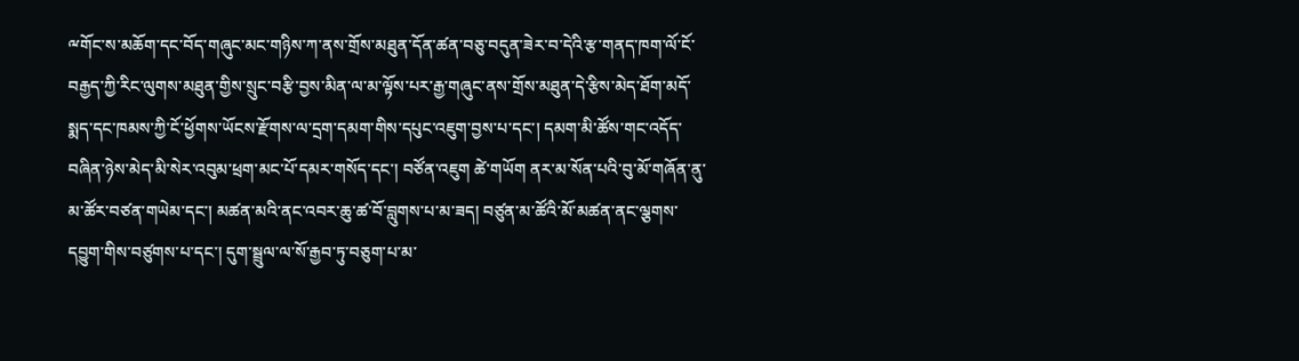ྋགོང་ས་མཆོག་དང་བོད་གཞུང་མང་གཉིས་ཀ་ནས་གྲོས་མཐུན་དོན་ཚན་བཅུ་བདུན་ཟེར་བ་དེའི་རྩ་གནད་ཁག་ལོ་ངོ་བརྒྱད་ཀྱི་རིང་ལུགས་མཐུན་གྱིས་སྲུང་བརྩི་བྱས་མིན་ལ་མ་ལྟོས་པར་རྒྱ་གཞུང་ནས་གྲོས་མཐུན་དེ་རྩིས་མེད་ཐོག་མདོ་སྨད་དང་ཁམས་ཀྱི་ངོ་ཕྱོགས་ཡོངས་རྫོགས་ལ་དྲག་དམག་གིས་དཔུང་འཇུག་བྱས་པ་དང་། དམག་མི་ཚོས་གང་འདོད་བཞིན་ཉེས་མེད་མི་སེར་འབུམ་ཕྲག་མང་པོ་དམར་གསོད་དང་། བཙོན་འཇུག ཚེ་གཡོག ནར་མ་སོན་པའི་བུ་མོ་གཞོན་ནུ་མ་ཚོར་བཙན་གཡེམ་དང་། མཚན་མའི་ནང་འབར་ཆུ་ཚ་བོ་བླུགས་པ་མ་ཟད། བཙུན་མ་ཚོའི་མོ་མཚན་ནང་ལྕགས་དབྱུག་གིས་བཙུགས་པ་དང་། དུག་སྦྲུལ་ལ་སོ་རྒྱབ་ཏུ་བཅུག་པ་མ་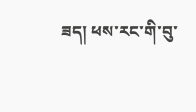ཟད། ཕས་རང་གི་བུ་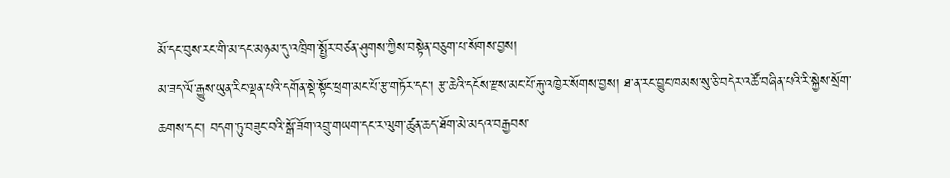མོ་དང་བུས་རང་གི་མ་དང་མཉམ་དུ་འཁྲིག་སྤྱོར་བཙན་ཤུགས་ཀྱིས་བསྟེན་བཅུག་པ་སོགས་བྱས།
མ་ཟད་ལོ་རྒྱུས་ཡུན་རིང་ལྡན་པའི་དགོན་སྡེ་སྟོང་ཕྲག་མང་པོ་རྩ་གཏོར་དང་། རྩ་ཆེའི་དངོས་རྫས་མང་པོ་རྐུ་འཁྱེར་སོགས་བྱས། ཐ་ན་རང་བྱུང་ཁམས་སུ་ཅི་བདེར་འཚོ་བཞིན་པའི་རི་སྐྱེས་སྲོག་ཆགས་དང་། བདག་ཏུ་བཟུང་བའི་སྒོ་ཟོག་འབྲུ་གཡག་དང་ར་ལུག་ཚུན་ཆད་ཐོག་མེ་མདའ་བརྒྱབས་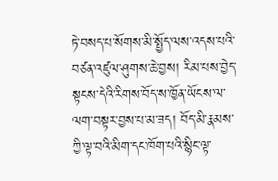ཏེ་བསད་པ་སོགས་མི་སྤྱོད་ལས་འདས་པའི་བཙན་འཛུལ་ཤུགས་ཆེ་བྱས། རིམ་པས་བྱེད་སྟངས་དེའི་རིགས་བོད་ས་ཁྱོན་ཡོངས་ལ་ལག་བསྟར་བྱས་པ་མ་ཟད། བོད་མི་རྣམས་ཀྱི་ལྟ་བའི་མིག་དང་ཁོག་པའི་སྙིང་ལྟ་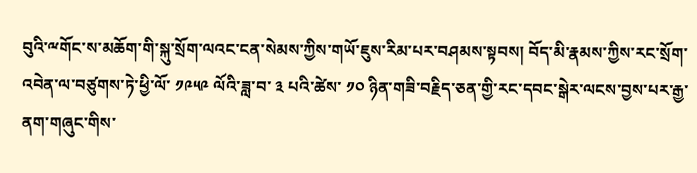བུའི་ྋགོང་ས་མཆོག་གི་སྐུ་སྲོག་ལའང་ངན་སེམས་ཀྱིས་གཡོ་ཇུས་རིམ་པར་བཤམས་སྟབས། བོད་མི་རྣམས་ཀྱིས་རང་སྲོག་འབེན་ལ་བཙུགས་ཏེ་ཕྱི་ལོ་ ༡༩༥༩ ལོའི་ཟླ་བ་ ༣ པའི་ཚེས་ ༡༠ ཉིན་གཟི་བརྗིད་ཅན་གྱི་རང་དབང་སྒེར་ལངས་བྱས་པར་རྒྱ་ནག་གཞུང་གིས་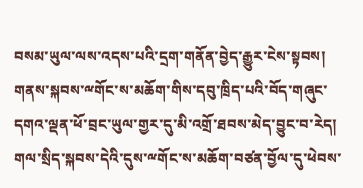བསམ་ཡུལ་ལས་འདས་པའི་དྲག་གནོན་བྱེད་རྒྱུར་ངེས་སྟབས། གནས་སྐབས་ྋགོང་ས་མཆོག་གིས་དབུ་ཁྲིད་པའི་བོད་གཞུང་དགའ་ལྡན་ཕོ་བྲང་ཡུལ་གྱར་དུ་མི་འགྲོ་ཐབས་མེད་བྱུང་བ་རེད། གལ་སྲིད་སྐབས་དེའི་དུས་ྋགོང་ས་མཆོག་བཙན་བྱོལ་དུ་ཕེབས་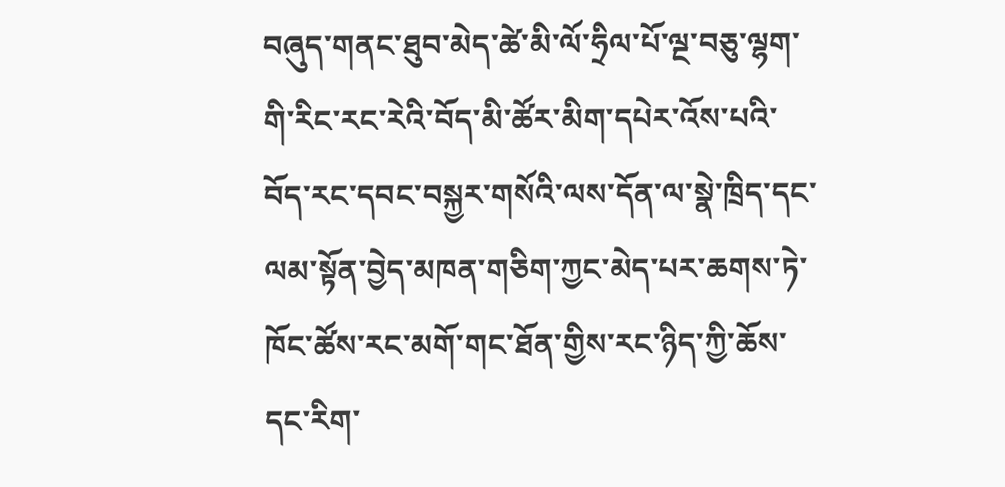བཞུད་གནང་ཐུབ་མེད་ཚེ་མི་ལོ་ཧྲིལ་པོ་ལྔ་བཅུ་ལྷག་གི་རིང་རང་རེའི་བོད་མི་ཚོར་མིག་དཔེར་འོས་པའི་བོད་རང་དབང་བསྐྱར་གསོའི་ལས་དོན་ལ་སྣེ་ཁྲིད་དང་ལམ་སྟོན་བྱེད་མཁན་གཅིག་ཀྱང་མེད་པར་ཆགས་ཏེ་ཁོང་ཚོས་རང་མགོ་གང་ཐོན་གྱིས་རང་ཉིད་ཀྱི་ཆོས་དང་རིག་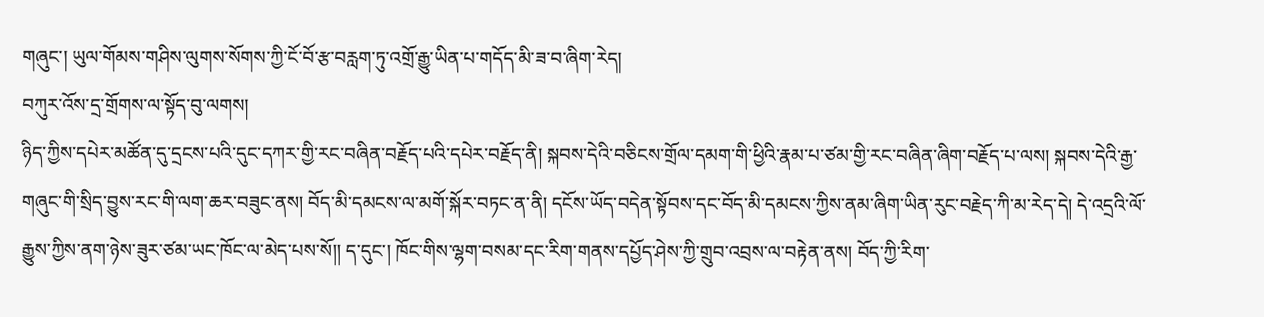གཞུང་། ཡུལ་གོམས་གཤིས་ལུགས་སོགས་ཀྱི་ངོ་བོ་རྩ་བརླག་ཏུ་འགྲོ་རྒྱུ་ཡིན་པ་གདོད་མི་ཟ་བ་ཞིག་རེད།
བཀུར་འོས་དྲ་གྲོགས་ལ་སྟོད་བུ་ལགས།
ཉིད་ཀྱིས་དཔེར་མཚོན་དུ་དྲངས་པའི་དུང་དཀར་གྱི་རང་བཞིན་བརྗོད་པའི་དཔེར་བརྗོད་ནི། སྐབས་དེའི་བཅིངས་གྲོལ་དམག་གི་ཕྱིའི་རྣམ་པ་ཙམ་གྱི་རང་བཞིན་ཞིག་བརྗོད་པ་ལས། སྐབས་དེའི་རྒྱ་གཞུང་གི་སྲིད་བྱུས་རང་གི་ལག་ཆར་བཟུང་ནས། བོད་མི་དམངས་ལ་མགོ་སྐོར་བཏང་ན་ནི། དངོས་ཡོད་བདེན་སྟོབས་དང་བོད་མི་དམངས་ཀྱིས་ནམ་ཞིག་ཡིན་རུང་བརྗེད་ཀི་མ་རེད་དེ། དེ་འདྲའི་ལོ་རྒྱུས་ཀྱིས་ནག་ཉེས་ཟུར་ཙམ་ཡང་ཁོང་ལ་མེད་པས་སོ།། ད་དུང་། ཁོང་གིས་ལྷག་བསམ་དང་རིག་གནས་དཔྱོད་ཤེས་ཀྱི་གྲུབ་འབྲས་ལ་བརྟེན་ནས། བོད་ཀྱི་རིག་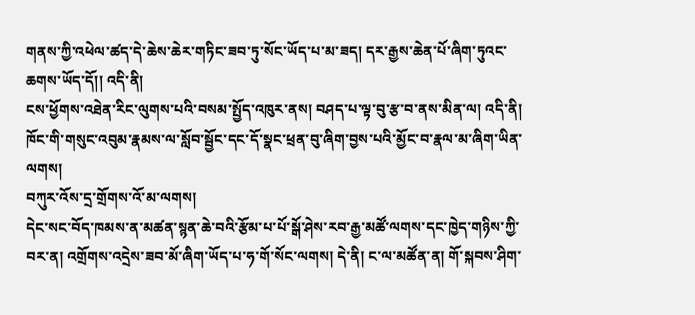གནས་ཀྱི་འཕེལ་ཚད་དེ་ཆེས་ཆེར་གཏིང་ཟབ་ཏུ་སོང་ཡོད་པ་མ་ཟད། དར་རྒྱས་ཆེན་པོ་ཞིག་ཏུའང་ཆགས་ཡོད་དོ།། འདི་ནི།
ངས་ཕྱོགས་འཐེན་རིང་ལུགས་པའི་བསམ་སྤྱོད་འཁུར་ནས། བཤད་པ་ལྟ་བུ་རྩ་བ་ནས་མིན་ལ། འདི་ནི། ཁོང་གི་གསུང་འབུམ་རྣམས་ལ་སློབ་སྦྱོང་དང་དོ་སྣང་ཕྲན་བུ་ཞིག་བྱས་པའི་མྱོང་བ་རྣལ་མ་ཞིག་ཡིན་ལགས།
བཀུར་འོས་དྲ་གྲོགས་འོ་མ་ལགས།
དེང་སང་བོད་ཁམས་ན་མཚན་སྙན་ཆེ་བའི་རྩོམ་པ་པོ་སྒོ་ཤེས་རབ་རྒྱ་མཚོ་ལགས་དང་ཁྱེད་གཉིས་ཀྱི་བར་ན། འགྲོགས་འདྲེས་ཟབ་མོ་ཞིག་ཡོད་པ་ཧ་གོ་སོང་ལགས། དེ་ནི། ང་ལ་མཚོན་ན། གོ་སྐབས་ཤིག་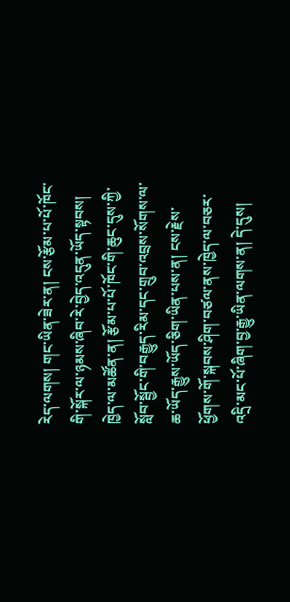རེད་ལགས། གང་ཡིན་ཟེར་ན། ངས་རྩོམ་པ་པོ་ཁོང་གི་སྐོར་ལ་ཉམས་ཞིབ་རེ་བྱེད་འདུན་ཡོད་སྟབས། ཁྱེད་ལ་མཚོན་ན། རྩོམ་པ་པོ་ཁོང་གི་ཆུང་དུས་ཀྱི་སློབ་སྦྱོང་གི་བརྒྱུད་རིམ་དང་གྲུབ་འབྲས་སོགས་ལ་ཆ་ཡོད་རྒྱུས་ཡོད་ཅིག་ཡིན་པས་ན། ངས་རྗེས་ཕྱོགས་གོ་སྐབས་ཤིག་བཙལ་ནས་ཁྱེད་ལ་བཅར་འདྲི་མང་པོ་ཞིག་བྱ་རྒྱུ་ཡིན་ལགས་ན། དེ་དུས།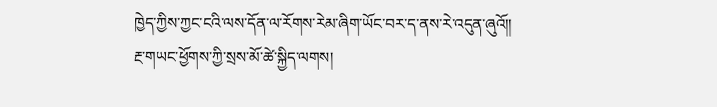ཁྱེད་ཀྱིས་ཀྱང་ངའི་ལས་དོན་ལ་རོགས་རེམ་ཞིག་ཡོང་བར་ད་ནས་རེ་འདུན་ཞུའོ།།
རྔ་གཡང་ཕྱོགས་ཀྱི་སྲས་མོ་ཚེ་སྐྱིད་ལགས།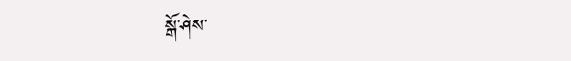སྒོ་ཤེས་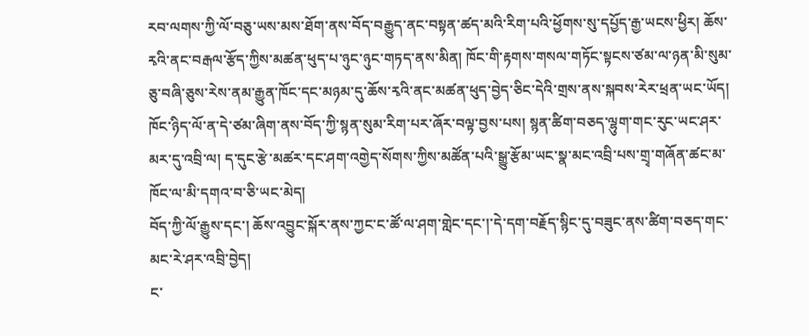རབ་ལགས་ཀྱི་ལོ་བཅུ་ཡས་མས་ཐོག་ནས་བོད་བརྒྱུད་ནང་བསྟན་ཚད་མའི་རིག་པའི་ཕྱོགས་སུ་དཔྱོད་རྒྱ་ཡངས་ཕྱིར། ཆོས་རྭའི་ནང་བརྒལ་རྩོད་ཀྱིས་མཚན་ཕུད་པ་ཉུང་ཉུང་གཏད་ནས་མིན། ཁོང་གི་རྟགས་གསལ་གཏོང་སྟངས་ཙམ་ལ་ཉན་མི་སུམ་ཅུ་བཞི་ཅུས་རེས་ནམ་རྒྱུན་ཁོང་དང་མཉམ་དུ་ཆོས་རྭའི་ནང་མཚན་ཕུད་བྱེད་ཅིང་དེའི་གྲས་ནས་སྐབས་རེར་ཕྲན་ཡང་ཡོད།
ཁོང་ཉིད་ལོ་ན་དེ་ཙམ་ཞིག་ནས་བོད་ཀྱི་སྙན་སུམ་རིག་པར་ཞོར་བལྟ་བྱས་པས། སྙན་ཚིག་བཅད་ལྷུག་གང་རུང་ཡང་ཤར་མར་དུ་འབྲི་ལ། ད་དུང་རྩེ་མཚར་དང་ཤག་འགྱེད་སོགས་ཀྱིས་མཚོན་པའི་སྒྱུ་རྩོམ་ཡང་སྣ་མང་འབྲི་པས་གྲྭ་གཞོན་ཚང་མ་ཁོང་ལ་མི་དགའ་བ་ཅི་ཡང་མེད།
བོད་ཀྱི་ལོ་རྒྱུས་དང་། ཆོས་འབྱུང་སྐོར་ནས་ཀྱང་ང་ཚོ་ལ་ཤག་གླེང་དང་།་དེ་དག་བརྗོད་སྙིང་དུ་བཟུང་ནས་ཚིག་བཅད་གང་མང་རེ་ཤར་འབྲི་བྱེད།
ང་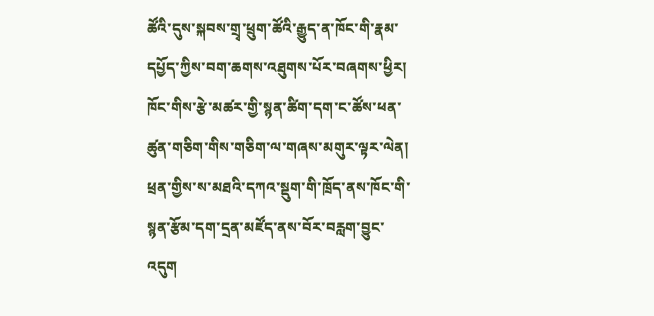ཚོའི་དུས་སྐབས་གྲྭ་ཕྲུག་ཚོའི་རྒྱུད་ན་ཁོང་གི་རྣམ་དཔྱོད་ཀྱིས་བག་ཆགས་འཐུགས་པོར་བཞགས་ཕྱིར། ཁོང་གིས་རྩེ་མཚར་གྱི་སྙན་ཚིག་དག་ང་ཚོས་ཕན་ཚུན་གཅིག་གིས་གཅིག་ལ་གཞས་མགུར་ལྟར་ལེན། ཕྲན་གྱིས་ས་མཐའི་དཀའ་སྡུག་གི་ཁྲོད་ནས་ཁོང་གི་སྙན་རྩོམ་དག་དྲན་མཛོད་ནས་བོར་བརླག་བྱུང་འདུག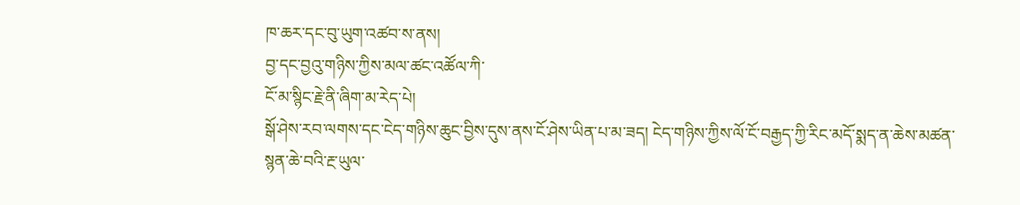ཁ་ཆར་དང་བུ་ཡུག་འཚབ་ས་ནས།
བྱ་དང་བྱའུ་གཉིས་ཀྱིས་མལ་ཚང་འཚོལ་ཀི་
ངོ་མ་སྙིང་རྗེ་ནི་ཞིག་མ་རེད་པེ།
སྒོ་ཤེས་རབ་ལགས་དང་ངེད་གཉིས་ཆུང་བྱིས་དུས་ནས་ངོ་ཤེས་ཡིན་པ་མ་ཟད། ངེད་གཉིས་ཀྱིས་ལོ་ངོ་བརྒྱད་ཀྱི་རིང་མདོ་སྨད་ན་ཆེས་མཚན་སྙན་ཆེ་བའི་རྔ་ཡུལ་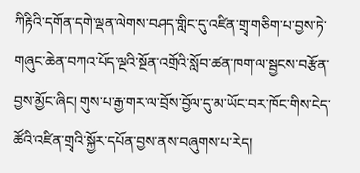ཀིརྟིའི་དགོན་དགེ་ལྡན་ལེགས་བཤད་གླིང་དུ་འཛིན་གྲྭ་གཅིག་པ་བྱས་ཏེ་གཞུང་ཆེན་བཀའ་པོད་ལྔའི་སྔོན་འགྲོའི་སློབ་ཚན་ཁག་ལ་སྦྱངས་བརྩོན་བྱས་མྱོང་ཞིང། གུས་པ་རྒྱ་གར་ལ་བྲོས་བྱོལ་དུ་མ་ཡོང་བར་ཁོང་གིས་ངེད་ཚོའི་འཛིན་གྲྭའི་སྐྱོར་དཔོན་བྱས་ནས་བཞུགས་པ་རེད།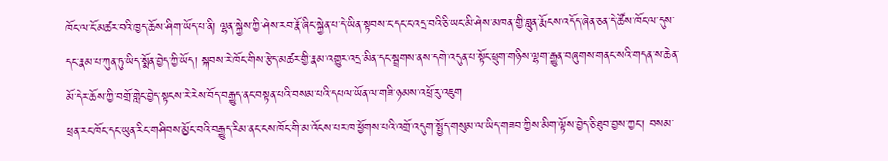ཁོང་ལ་ངོ་མཚར་བའི་ཁྱད་ཆོས་ཤིག་ཡོད་པ་ནི། ལྷན་སྐྱེས་ཀྱི་ཤེས་རབ་རྣོ་ཞིང་སྐྱེན་པ་དེ་ཡིན་སྟབས་ང་དང་ང་འདྲ་བའི་ཅི་ཡང་མི་ཤེས་མཁན་གྱི་བླུན་རྨོངས་འདོད་ཞེན་ཅན་དེ་ཚོས་ཁོང་ལ་དུས་དང་རྣམ་པ་ཀུན་ཏུ་ཡིད་སྨོན་བྱེད་ཀྱི་ཡོད། སྐབས་རེ་ཁོང་གིས་རྩེད་མཚར་གྱི་རྣམ་འགྱུར་འདྲ་མིན་དང་སྦྲགས་ནས་དགེ་འདུན་པ་སྟོང་ཕྲུག་གཉིས་ལྷག་རྒྱུན་བཞུགས་གནང་སའི་གདན་ས་ཆེན་མོ་དེར་ཆོས་ཀྱི་བགྲོ་གླེང་བྱེད་སྟངས་རེ་རེས་བོད་བརྒྱུད་ནང་བསྟན་པའི་བསམ་པའི་དཔལ་ཡོན་ལ་གཟི་ཉམས་འཕྲོ་རུ་འཇུག
ཕྲན་རང་ཁོང་དང་ཡུན་རིང་གཤིབས་མྱོང་བའི་བརྒྱུད་རིམ་ནང་ངས་ཁོང་གི་མ་འོངས་པར་ཁ་ཕྱོགས་པའི་འགྲོ་འདུག་སྤྱོད་གསུམ་ལ་ཡིད་གཟབ་ཀྱིས་མིག་ལྟོས་བྱེད་ཅི་ཐུབ་བྱས་ཀྱང་། བསམ་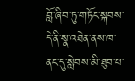བློ་ཞིབ་ཏུ་གཏོང་སྐབས་དེ་ནི་སྣ་འཐེན་ནས་ཁ་ནང་དུ་སླེབས་མི་ཐུབ་པ་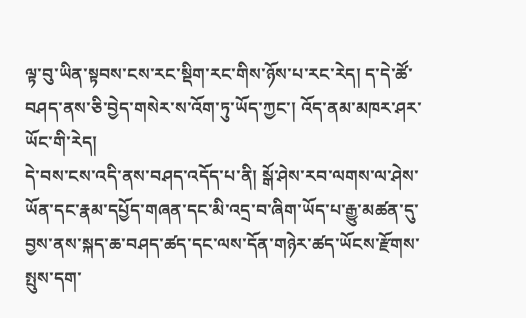ལྟ་བུ་ཡིན་སྟབས་ངས་རང་སྡིག་རང་གིས་ཉོས་པ་རང་རེད། ད་དེ་ཚོ་བཤད་ནས་ཅི་བྱེད་གསེར་ས་འོག་ཏུ་ཡོད་ཀྱང་། འོད་ནམ་མཁར་ཤར་ཡོང་གི་རེད།
དེ་བས་ངས་འདི་ནས་བཤད་འདོད་པ་ནི། སྒོ་ཤེས་རབ་ལགས་ལ་ཤེས་ཡོན་དང་རྣམ་དཔྱོད་གཞན་དང་མི་འདྲ་བ་ཞིག་ཡོད་པ་རྒྱུ་མཚན་དུ་བྱས་ནས་སྐད་ཆ་བཤད་ཚད་དང་ལས་དོན་གཉེར་ཚད་ཡོངས་རྫོགས་སྤུས་དག་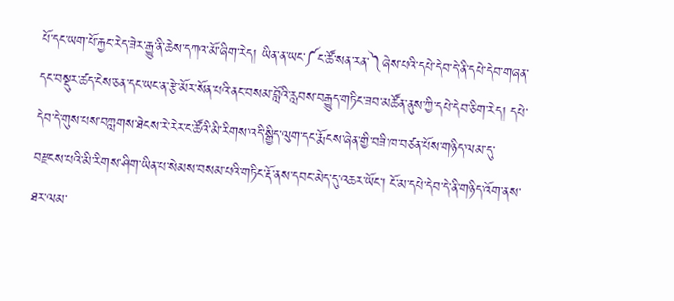པོ་དང་ཡག་པོ་རྐྱང་རེད་ཟེར་རྒྱུ་ནི་ཆེས་དཀའ་མོ་ཞིག་རེད། ཡིན་ན་ཡང་༼ང་ཚོ་སན་རན་༽ཞེས་པའི་དཔེ་དེབ་དེ་ནི་དཔེ་དེབ་གཞན་དང་བསྡུར་ཚད་ངེས་ཅན་དང་ཡང་ན་རྩེ་མོར་སོན་པའི་ནང་བསམ་བློའི་རླབས་བརྒྱུད་གཏིང་ཟབ་མཚོན་ནུས་ཀྱི་དཔེ་དེབ་ཅིག་རེད། དཔེ་དེབ་དེ་གུས་པས་བཀླགས་ཐེངས་རེ་རེར་ང་ཚོའི་མི་རིགས་འདི་སྒྱིད་ལུག་དང་རྨོངས་ཞེན་གྱི་བཟི་ཁ་བཙན་པོས་གཉིད་ལམ་དུ་བརྫངས་པའི་མི་རིགས་ཤིག་ཡིན་པ་སེམས་བསམ་པའི་གཏིང་རྡོ་ནས་དབང་མེད་དུ་འཆར་ཡོང་། ངོ་མ་དཔེ་དེབ་དེ་ནི་གཉིད་འོག་ནས་ཐར་ལམ་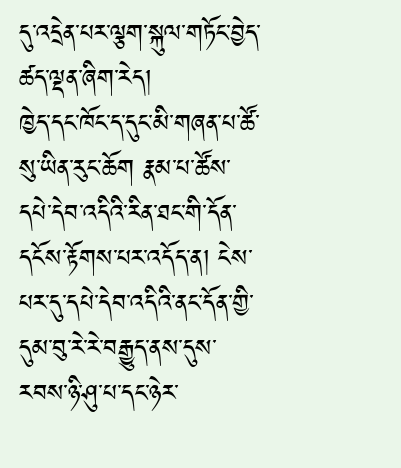དུ་འདྲེན་པར་ལྕག་སྐུལ་གཏོང་བྱེད་ཚད་ལྡན་ཞིག་རེད།
ཁྱེད་དང་ཁོང་ད་དུང་མི་གཞན་པ་ཚོ་སུ་ཡིན་རུང་ཆོག རྣམ་པ་ཚོས་དཔེ་དེབ་འདིའི་རིན་ཐང་གི་དོན་དངོས་རྟོགས་པར་འདོད་ན། ངེས་པར་དུ་དཔེ་དེབ་འདིའི་ནང་དོན་གྱི་དུམ་བུ་རེ་རེ་བརྒྱུད་ནས་དུས་རབས་ཉི་ཤུ་པ་དང་ཉེར་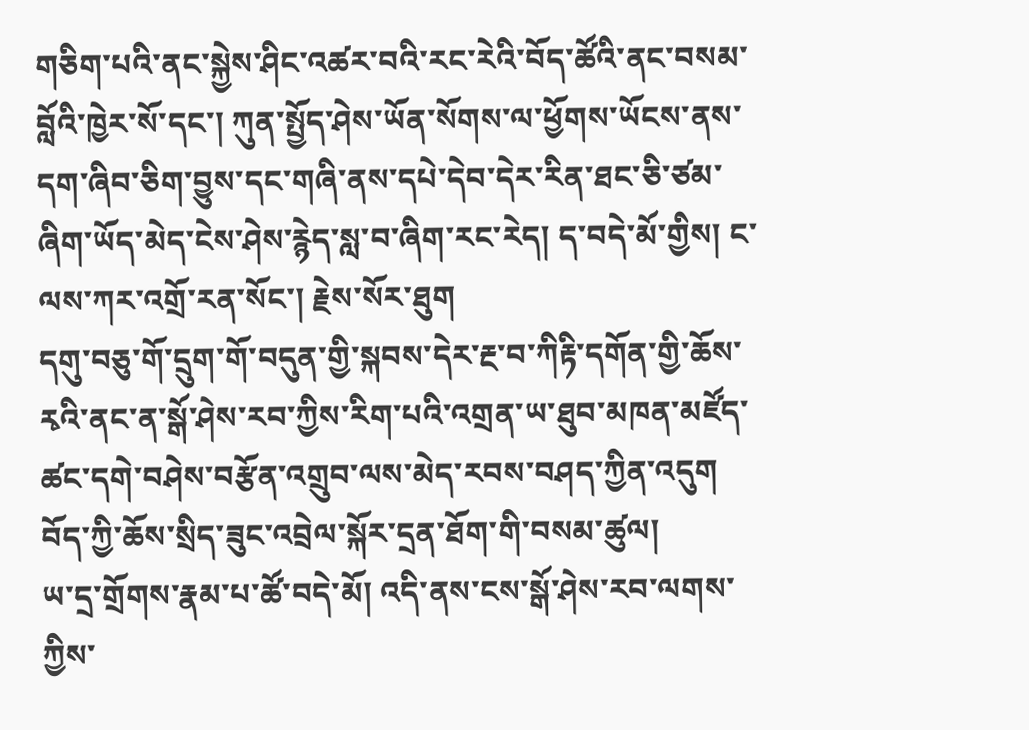གཅིག་པའི་ནང་སྐྱེས་ཤིང་འཚར་བའི་རང་རེའི་བོད་ཚོའི་ནང་བསམ་བློའི་ཁྱེར་སོ་དང་། ཀུན་སྤྱོད་ཤེས་ཡོན་སོགས་ལ་ཕྱོགས་ཡོངས་ནས་དག་ཞིབ་ཅིག་བྱུས་དང་གཞི་ནས་དཔེ་དེབ་དེར་རིན་ཐང་ཅི་ཙམ་ཞིག་ཡོད་མེད་ངེས་ཤེས་རྙེད་སླ་བ་ཞིག་རང་རེད། ད་བདེ་མོ་གྱིས། ང་ལས་ཀར་འགྲོ་རན་སོང་། རྗེས་སོར་ཐུག
དགུ་བཅུ་གོ་དྲུག་གོ་བདུན་གྱི་སྐབས་དེར་རྔ་བ་ཀིརྟི་དགོན་གྱི་ཆོས་རྭའི་ནང་ན་སྒོ་ཤེས་རབ་ཀྱིས་རིག་པའི་འགྲན་ཡ་ཐུབ་མཁན་མཛོད་ཚང་དགེ་བཤེས་བརྩོན་འགྲུབ་ལས་མེད་རབས་བཤད་ཀྱིན་འདུག
བོད་ཀྱི་ཆོས་སྲིད་ཟུང་འབྲེལ་སྐོར་དྲན་ཐོག་གི་བསམ་ཚུལ།
ཡ་དྲ་གྲོགས་རྣམ་པ་ཚོ་བདེ་མོ། འདི་ནས་ངས་སྒོ་ཤེས་རབ་ལགས་ཀྱིས་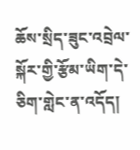ཆོས་སྲིད་ཟུང་འབྲེལ་སྐོར་གྱི་རྩོམ་ཡིག་དེ་ཅིག་གླེང་ན་འདོད།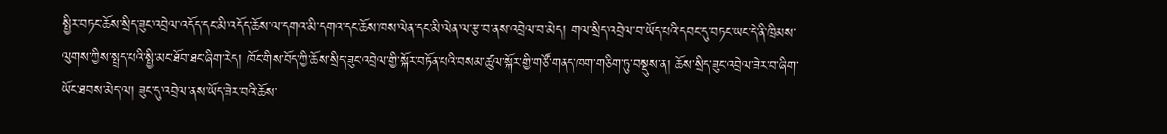སྤྱིར་བཏང་ཆོས་སྲིད་ཟུང་འབྲེལ་འདོད་དང་མི་འདོད་ཆོས་ལ་དགའ་མི་དགའ་དང་ཆོས་ཁས་ལེན་དང་མི་ལེན་ལ་རྩ་བ་ནས་འབྲེལ་བ་མེད། གལ་སྲིད་འབྲེལ་བ་ཡོད་པའི་དབང་དུ་བཏང་ཡང་དེ་ནི་ཁྲིམས་ལུགས་ཀྱིས་སྤྲད་པའི་སྤྱི་མང་ཐོབ་ཐང་ཞིག་རེད། ཁོང་གིས་བོད་ཀྱི་ཆོས་སྲིད་ཟུང་འབྲེལ་གྱི་སྐོར་བཏོན་པའི་བསམ་ཚུལ་སྐོར་གྱི་གཙོ་གནད་ཁག་གཅིག་ཏུ་བསྡུས་ན། ཆོས་སྲིད་ཟུང་འབྲེལ་ཟེར་བ་ཞིག་ཡོང་ཐབས་མེད་ལ། ཟུང་དུ་འབྲེལ་ནས་ཡོད་ཟེར་བའི་ཆོས་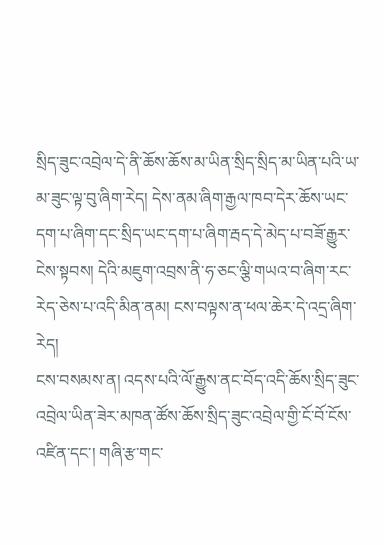སྲིད་ཟུང་འབྲེལ་དེ་ནི་ཆོས་ཆོས་མ་ཡིན་སྲིད་སྲིད་མ་ཡིན་པའི་ཡ་མ་ཟུང་ལྟ་བུ་ཞིག་རེད། དེས་ནམ་ཞིག་རྒྱལ་ཁབ་དེར་ཆོས་ཡང་དག་པ་ཞིག་དང་སྲིད་ཡང་དག་པ་ཞིག་རྦད་དེ་མེད་པ་བཟོ་རྒྱུར་ངེས་སྟབས། དེའི་མཇུག་འབྲས་ནི་ཧ་ཅང་ལྕི་གཡའ་བ་ཞིག་རང་རེད་ཅེས་པ་འདི་མིན་ནམ། ངས་བལྟས་ན་ཕལ་ཆེར་དེ་འདྲ་ཞིག་རེད།
ངས་བསམས་ན། འདས་པའི་ལོ་རྒྱུས་ནང་བོད་འདི་ཆོས་སྲིད་ཟུང་འབྲེལ་ཡིན་ཟེར་མཁན་ཚོས་ཆོས་སྲིད་ཟུང་འབྲེལ་གྱི་ངོ་བོ་ངོས་འཛིན་དང་། གཞི་རྩ་གང་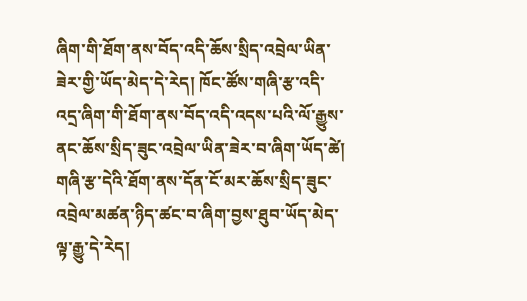ཞིག་གི་ཐོག་ནས་བོད་འདི་ཆོས་སྲིད་འབྲེལ་ཡིན་ཟེར་གྱི་ཡོད་མེད་དེ་རེད། ཁོང་ཚོས་གཞི་རྩ་འདི་འདྲ་ཞིག་གི་ཐོག་ནས་བོད་འདི་འདས་པའི་ལོ་རྒྱུས་ནང་ཆོས་སྲིད་ཟུང་འབྲེལ་ཡིན་ཟེར་བ་ཞིག་ཡོད་ཚེ། གཞི་རྩ་དེའི་ཐོག་ནས་དོན་ངོ་མར་ཆོས་སྲིད་ཟུང་འབྲེལ་མཚན་ཉིད་ཚང་བ་ཞིག་བྱས་ཐུབ་ཡོད་མེད་ལྟ་རྒྱུ་དེ་རེད།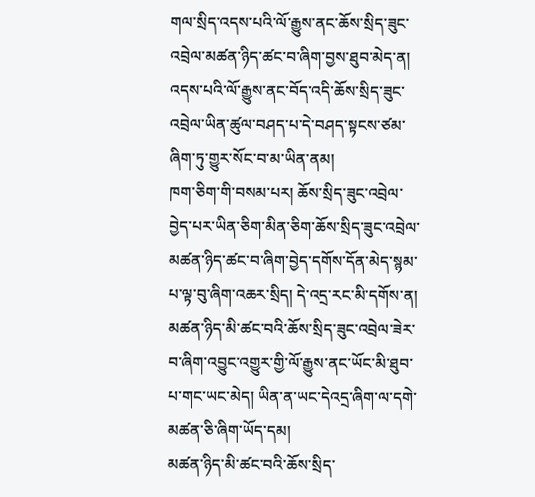གལ་སྲིད་འདས་པའི་ལོ་རྒྱུས་ནང་ཆོས་སྲིད་ཟུང་འབྲེལ་མཚན་ཉིད་ཚང་བ་ཞིག་བྱས་ཐུབ་མེད་ན། འདས་པའི་ལོ་རྒྱུས་ནང་བོད་འདི་ཆོས་སྲིད་ཟུང་འབྲེལ་ཡིན་ཚུལ་བཤད་པ་དེ་བཤད་སྟངས་ཙམ་ཞིག་ཏུ་གྱུར་སོང་བ་མ་ཡིན་ནམ།
ཁག་ཅིག་གི་བསམ་པར། ཆོས་སྲིད་ཟུང་འབྲེལ་བྱེད་པར་ཡིན་ཅིག་མིན་ཅིག་ཆོས་སྲིད་ཟུང་འབྲེལ་མཚན་ཉིད་ཚང་བ་ཞིག་བྱེད་དགོས་དོན་མེད་སྙམ་པ་ལྟ་བུ་ཞིག་འཆར་སྲིད། དེ་འདྲ་རང་མི་དགོས་ན། མཚན་ཉིད་མི་ཚང་བའི་ཆོས་སྲིད་ཟུང་འབྲེལ་ཟེར་བ་ཞིག་འབྱུང་འགྱུར་གྱི་ལོ་རྒྱུས་ནང་ཡོང་མི་ཐུབ་པ་གང་ཡང་མེད། ཡིན་ན་ཡང་དེའདྲ་ཞིག་ལ་དགེ་མཚན་ཅི་ཞིག་ཡོད་དམ།
མཚན་ཉིད་མི་ཚང་བའི་ཆོས་སྲིད་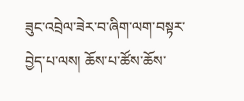ཟུང་འབྲེལ་ཟེར་བ་ཞིག་ལག་བསྟར་བྱེད་པ་ལས། ཆོས་པ་ཚོས་ཆོས་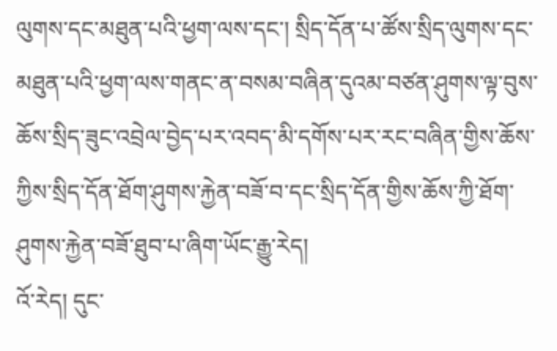ལུགས་དང་མཐུན་པའི་ཕྱག་ལས་དང་། སྲིད་དོན་པ་ཚོས་སྲིད་ལུགས་དང་མཐུན་པའི་ཕྱག་ལས་གནང་ན་བསམ་བཞིན་དུའམ་བཙན་ཤུགས་ལྟ་བུས་ཆོས་སྲིད་ཟུང་འབྲེལ་བྱེད་པར་འབད་མི་དགོས་པར་རང་བཞིན་གྱིས་ཆོས་ཀྱིས་སྲིད་དོན་ཐོག་ཤུགས་རྐྱེན་བཟོ་བ་དང་སྲིད་དོན་གྱིས་ཆོས་ཀྱི་ཐོག་ཤུགས་རྐྱེན་བཟོ་ཐུབ་པ་ཞིག་ཡོང་རྒྱུ་རེད།
འོ་རེད། དུང་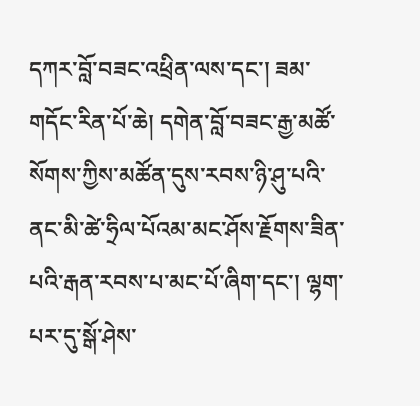དཀར་བློ་བཟང་འཕྲིན་ལས་དང་། ཟམ་གདོང་རིན་པོ་ཆེ། དགེན་བློ་བཟང་རྒྱ་མཚོ་སོགས་ཀྱིས་མཚོན་དུས་རབས་ཉི་ཤུ་པའི་ནང་མི་ཚེ་ཧྲིལ་པོའམ་མང་ཤོས་རྗོགས་ཟིན་པའི་རྒན་རབས་པ་མང་པོ་ཞིག་དང་། ལྷག་པར་དུ་སྒོ་ཤེས་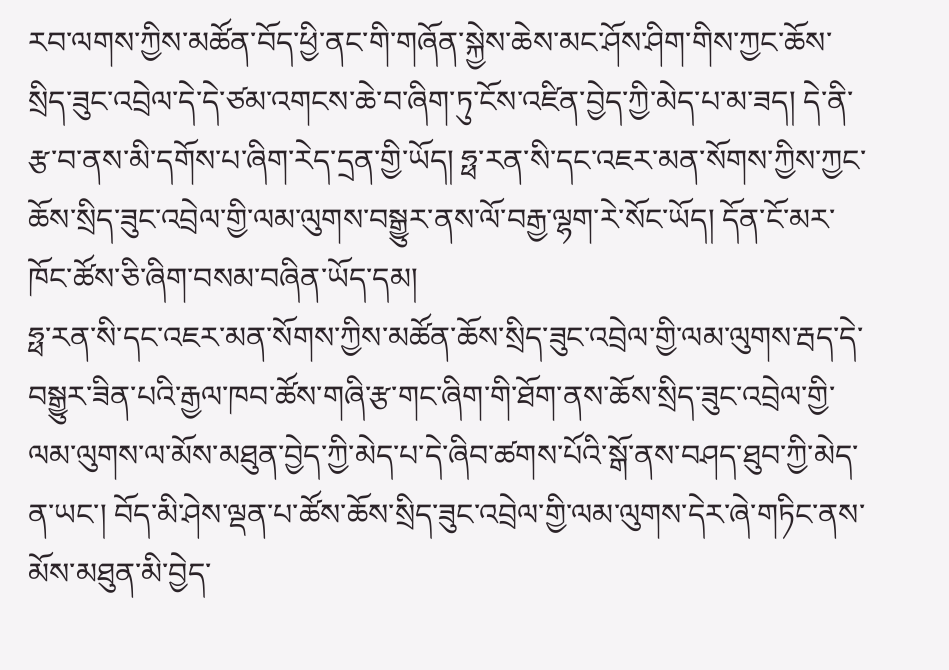རབ་ལགས་ཀྱིས་མཚོན་བོད་ཕྱི་ནང་གི་གཞོན་སྐྱེས་ཆེས་མང་ཤོས་ཤིག་གིས་ཀྱང་ཆོས་སྲིད་ཟུང་འབྲེལ་དེ་དེ་ཙམ་འགངས་ཆེ་བ་ཞིག་ཏུ་ངོས་འཛིན་བྱེད་ཀྱི་མེད་པ་མ་ཟད། དེ་ནི་རྩ་བ་ནས་མི་དགོས་པ་ཞིག་རེད་དྲན་གྱི་ཡོད། ཧྥ་རན་སི་དང་འཇར་མན་སོགས་ཀྱིས་ཀྱང་ཆོས་སྲིད་ཟུང་འབྲེལ་གྱི་ལམ་ལུགས་བསྒྱུར་ནས་ལོ་བརྒྱ་ལྷག་རེ་སོང་ཡོད། དོན་ངོ་མར་ཁོང་ཚོས་ཅི་ཞིག་བསམ་བཞིན་ཡོད་དམ།
ཧྥ་རན་སི་དང་འཇར་མན་སོགས་ཀྱིས་མཚོན་ཆོས་སྲིད་ཟུང་འབྲེལ་གྱི་ལམ་ལུགས་རྦད་དེ་བསྒྱུར་ཟིན་པའི་རྒྱལ་ཁབ་ཚོས་གཞི་རྩ་གང་ཞིག་གི་ཐོག་ནས་ཆོས་སྲིད་ཟུང་འབྲེལ་གྱི་ལམ་ལུགས་ལ་མོས་མཐུན་བྱེད་ཀྱི་མེད་པ་དེ་ཞིབ་ཚགས་པོའི་སྒོ་ནས་བཤད་ཐུབ་ཀྱི་མེད་ན་ཡང་། བོད་མི་ཤེས་ལྡན་པ་ཚོས་ཆོས་སྲིད་ཟུང་འབྲེལ་གྱི་ལམ་ལུགས་དེར་ཞེ་གཏིང་ནས་མོས་མཐུན་མི་བྱེད་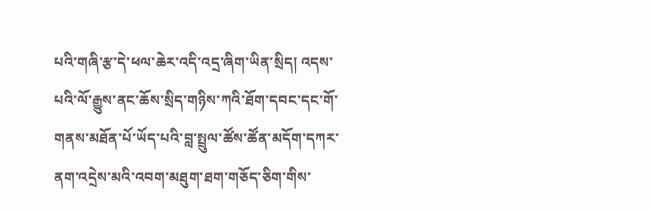པའི་གཞི་རྩ་དེ་ཕལ་ཆེར་འདི་འདྲ་ཞིག་ཡིན་སྲིད། འདས་པའི་ལོ་རྒྱུས་ནང་ཆོས་སྲིད་གཉིས་ཀའི་ཐོག་དབང་དང་གོ་གནས་མཐོན་པོ་ཡོད་པའི་བླ་སྤྲུལ་ཚོས་ཚོན་མདོག་དཀར་ནག་འདྲེས་མའི་འབག་མཐུག་ཐག་གཅོད་ཅིག་གིས་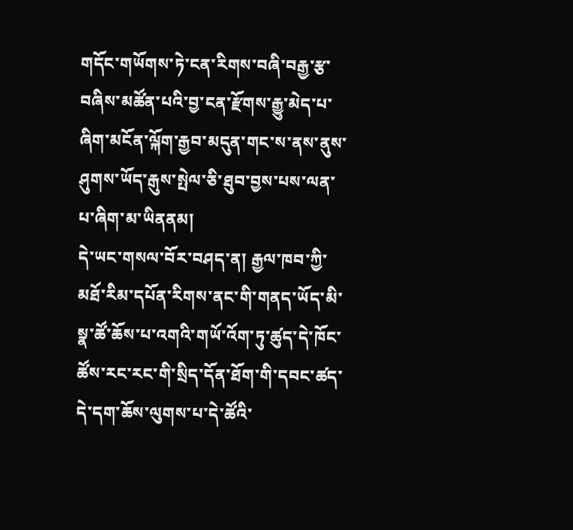གདོང་གཡོགས་ཏེ་ངན་རིགས་བཞི་བརྒྱ་རྩ་བཞིས་མཚོན་པའི་བྱ་ངན་རྫོགས་རྒྱུ་མེད་པ་ཞིག་མངོན་ལྐོག་རྒྱབ་མདུན་གང་ས་ནས་ནུས་ཤུགས་ཡོད་རྒུས་སྤེལ་ཅི་ཐུབ་བྱས་པས་ལན་པ་ཞིག་མ་ཡིནནམ།
དེ་ཡང་གསལ་བོར་བཤད་ན། རྒྱལ་ཁབ་ཀྱི་མཐོ་རིམ་དཔོན་རིགས་ནང་གི་གནད་ཡོད་མི་སྣ་ཚོ་ཆོས་པ་འགའི་གཡོ་འོག་ཏུ་ཚུད་དེ་ཁོང་ཚོས་རང་རང་གི་སྲིད་དོན་ཐོག་གི་དབང་ཚད་དེ་དག་ཆོས་ལུགས་པ་དེ་ཚོའི་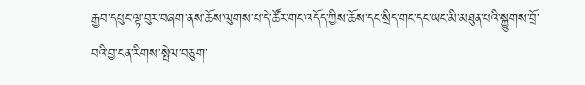རྒྱབ་དཔུང་ལྟ་བུར་བཞག་ནས་ཆོས་ལུགས་པ་དེ་ཚོར་གང་འདོད་ཀྱིས་ཆོས་དང་སྲིད་གང་དང་ཡང་མི་མཐུན་པའི་སྐྱུགས་བྲོ་བའི་བྱ་ངན་རིགས་སྤེལ་བཅུག་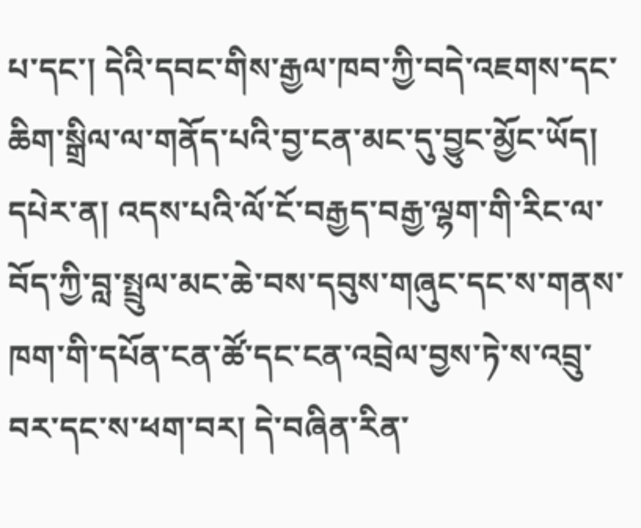པ་དང་། དེའི་དབང་གིས་རྒྱལ་ཁབ་ཀྱི་བདེ་འཇགས་དང་ཆིག་སྒྲིལ་ལ་གནོད་པའི་བྱ་ངན་མང་དུ་བྱུང་མྱོང་ཡོད། དཔེར་ན། འདས་པའི་ལོ་ངོ་བརྒྱད་བརྒྱ་ལྷག་གི་རིང་ལ་བོད་ཀྱི་བླ་སྤྲུལ་མང་ཆེ་བས་དབུས་གཞུང་དང་ས་གནས་ཁག་གི་དཔོན་ངན་ཚོ་དང་ངན་འབྲེལ་བྱས་ཏེ་ས་འབྲུ་བར་དང་ས་ཕག་བར། དེ་བཞིན་རིན་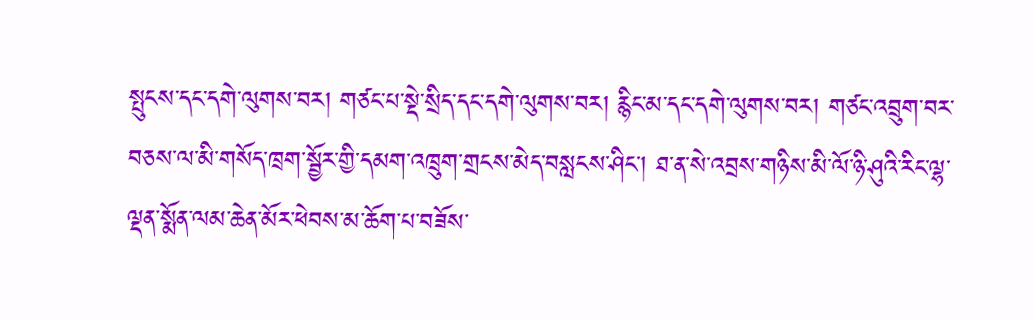སྤུངས་དང་དགེ་ལུགས་བར། གཙང་པ་སྡེ་སྲིད་དང་དགེ་ལུགས་བར། རྙིང་མ་དང་དགེ་ལུགས་བར། གཙང་འབྲུག་བར་བཅས་ལ་མི་གསོད་ཁྲག་སྦྱོར་གྱི་དམག་འཁྲུག་གྲངས་མེད་བསླངས་ཤིང་། ཐ་ན་སེ་འབྲས་གཉིས་མི་ལོ་ཉི་ཤུའི་རིང་ལྷ་ལྡན་སྨོན་ལམ་ཆེན་མོར་ཕེབས་མ་ཆོག་པ་བཟོས་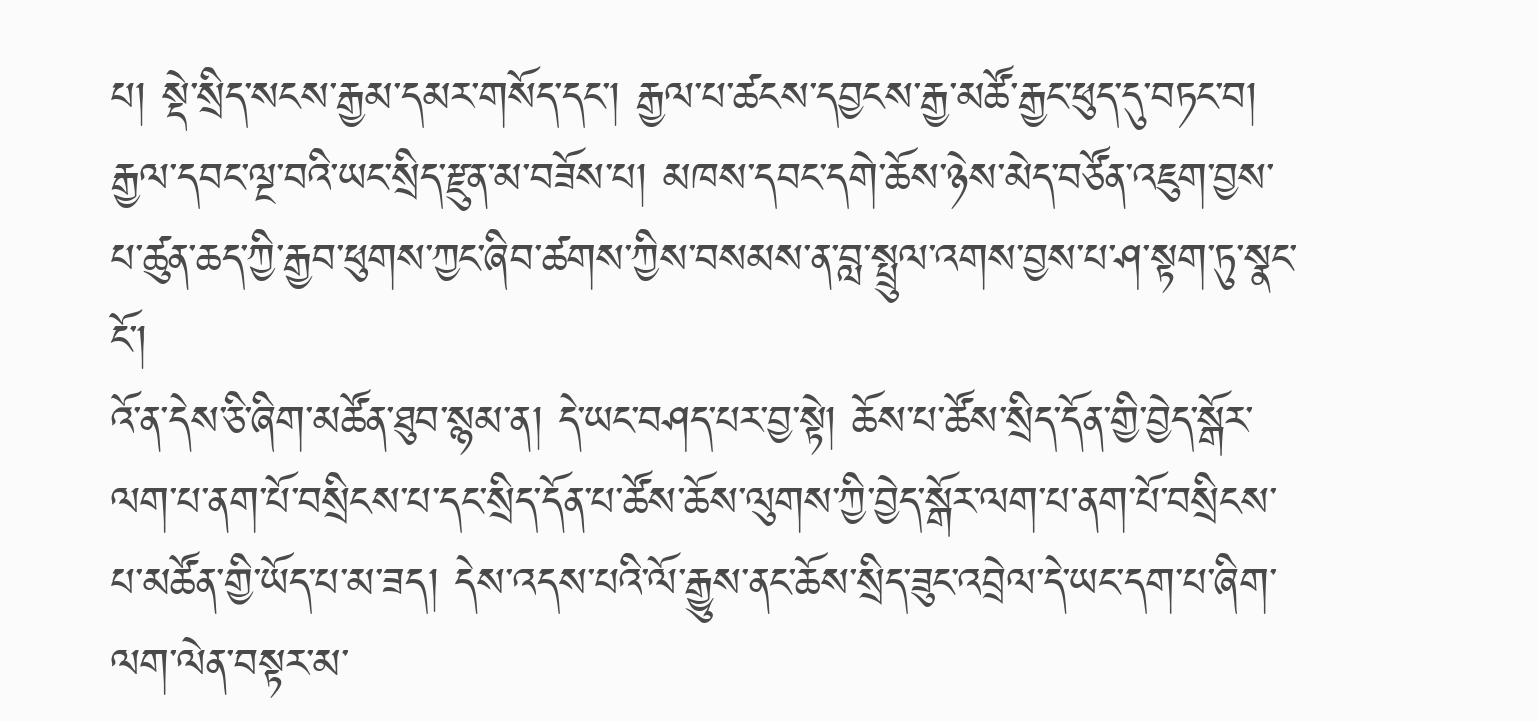པ། སྡེ་སྲིད་སངས་རྒྱམ་དམར་གསོད་དང་། རྒྱལ་པ་ཚངས་དབྱངས་རྒྱ་མཚོ་རྒྱང་ཕུད་དུ་བཏང་བ། རྒྱལ་དབང་ལྔ་བའི་ཡང་སྲིད་རྫུན་མ་བཟོས་པ། མཁས་དབང་དགེ་ཆོས་ཉེས་མེད་བཙོན་འཇུག་བྱས་པ་ཚུན་ཆད་ཀྱི་རྒྱབ་ཕུགས་ཀྱང་ཞིབ་ཚགས་ཀྱིས་བསམས་ན་བླ་སྤྲུལ་འགས་བྱས་པ་ཤ་སྟག་ཏུ་སྣང་ངོ་།
འོ་ན་དེས་ཅི་ཞིག་མཚོན་ཐུབ་སྙམ་ན། དེ་ཡང་བཤད་པར་བྱ་སྟེ། ཆོས་པ་ཚོས་སྲིད་དོན་གྱི་བྱེད་སྒོར་ལག་པ་ནག་པོ་བསྲིངས་པ་དང་སྲིད་དོན་པ་ཚོས་ཆོས་ལུགས་ཀྱི་བྱེད་སྒོར་ལག་པ་ནག་པོ་བསྲིངས་པ་མཚོན་གྱི་ཡོད་པ་མ་ཟད། དེས་འདས་པའི་ལོ་རྒྱུས་ནང་ཆོས་སྲིད་ཟུང་འབྲེལ་དེ་ཡང་དག་པ་ཞིག་ལག་ལེན་བསྟར་མ་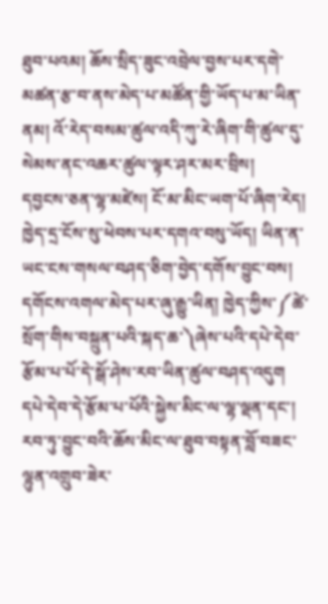ཐུབ་པའམ། ཆོས་སྲིད་ཟུང་འབྲེལ་བྱས་པར་དགེ་མཚན་རྩ་བ་ནས་མེད་པ་མཚོན་གྱི་ཡོད་པ་མ་ཡིན་ནམ། འོ་རེད་བསམ་ཚུལ་འདི་ཀུ་རེ་ཞིག་གི་ཚུལ་དུ་སེམས་ནང་འཆར་ཚུལ་ལྟར་ཤར་མར་བྲིས།
དབྱངས་ཅན་ལྷ་མཛེས། ངོ་མ་མིང་ཡག་པོ་ཞིག་རེད། ཁྱེད་དྲ་ངོས་སུ་ཕེབས་པར་དགའ་བསུ་ཡོད། ཡིན་ན་ཡང་ངས་གསལ་བཤད་ཅིག་བྱེད་དགོས་བྱུང་བས། དགོངས་འགལ་མེད་པར་ཞུ་རྒྱུ་ཡིན། ཁྱེད་ཀྱིས་༼ཚེ་སྲོག་གིས་བསྐྲུན་པའི་སྐད་ཆ་༽ཞེས་པའི་དཔེ་དེབ་རྩོམ་པ་པོ་དེ་སྒོ་ཤེས་རབ་ཡིན་ཚུལ་བཤད་འདུག དཔེ་དེབ་དེ་རྩོམ་པ་པོའི་སྐྱེས་མིང་ལ་ལྷ་ལྡན་དང་། རབ་ཏུ་བྱུང་བའི་ཆོས་མིང་ལ་ཐུབ་བསྟན་བློ་བཟང་ལྷུན་འགྲུབ་ཟེར་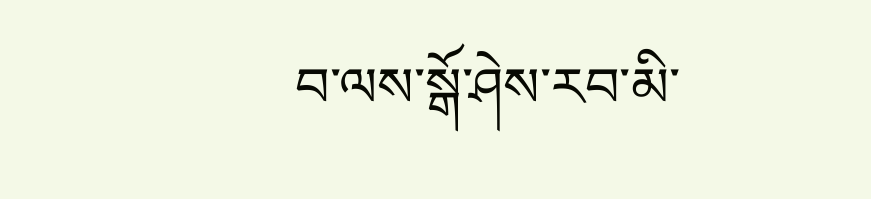བ་ལས་སྒོ་ཤེས་རབ་མི་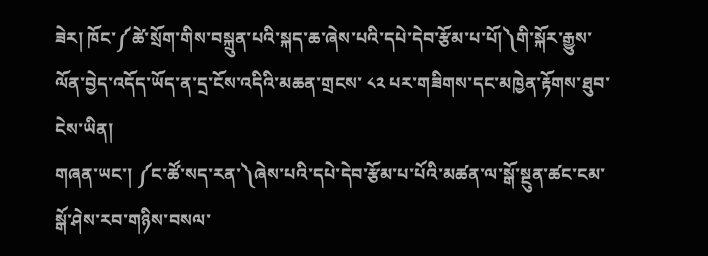ཟེར། ཁོང་༼ཚེ་སྲོག་གིས་བསྐྲུན་པའི་སྐད་ཆ་ཞེས་པའི་དཔེ་དེབ་རྩོམ་པ་པོ།༽གི་སྐོར་རྒྱུས་ལོན་བྱེད་འདོད་ཡོད་ན་དྲ་ངོས་འདིའི་མཆན་གྲངས་ ༨༢ པར་གཟིགས་དང་མཁྱེན་རྟོགས་ཐུབ་ངེས་ཡིན།
གཞན་ཡང་། ༼ང་ཚོ་སད་རན་༽ཞེས་པའི་དཔེ་དེབ་རྩོམ་པ་པོའི་མཚན་ལ་སྒོ་སྔུན་ཚང་ངམ་སྒོ་ཤེས་རབ་གཉིས་བསལ་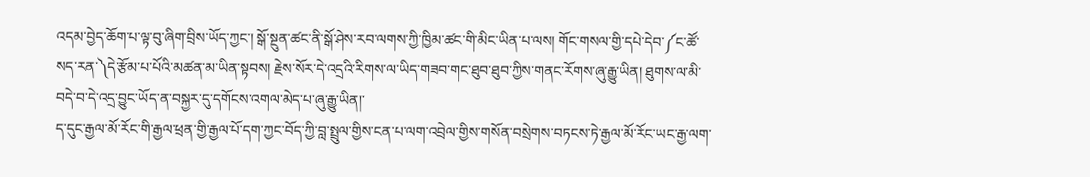འདམ་བྱེད་ཆོག་པ་ལྟ་བུ་ཞིག་བྲིས་ཡོད་ཀྱང་། སྒོ་སྔུན་ཚང་ནི་སྒོ་ཤེས་རབ་ལགས་ཀྱི་ཁྱིམ་ཚང་གི་མིང་ཡིན་པ་ལས། གོང་གསལ་གྱི་དཔེ་དེབ་༼ང་ཚོ་སད་རན་༽དེ་རྩོམ་པ་པོའི་མཚན་མ་ཡིན་སྟབས། རྗེས་སོར་དེ་འདྲའི་རིགས་ལ་ཡིད་གཟབ་གང་ཐུབ་ཐུབ་ཀྱིས་གནང་རོགས་ཞུ་རྒྱུ་ཡིན། ཐུགས་ལ་མི་བདེ་བ་དེ་འདྲ་བྱུང་ཡོད་ན་བསྐྱར་དུ་དགོངས་འགལ་མེད་པ་ཞུ་རྒྱུ་ཡིན།་
ད་དུང་རྒྱལ་མོ་རོང་གི་རྒྱལ་ཕྲན་གྱི་རྒྱལ་པོ་དག་ཀྱང་བོད་ཀྱི་བླ་སྤྲུལ་གྱིས་ངན་པ་ལག་འབྲེལ་གྱིས་གསོན་བསྲེགས་བཏངས་ཏེ་རྒྱལ་མོ་རོང་ཡང་རྒྱ་ལག་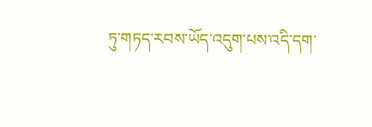ཏུ་གཏད་རབས་ཡོད་འདུག་པས་འདི་དག་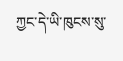ཀྱང་དེ་ཡི་ཁུངས་སུ་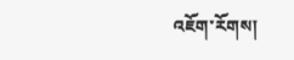འཇོག་རོགས།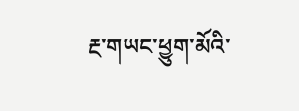རྔ་གཡང་ཕྱུག་མོའི་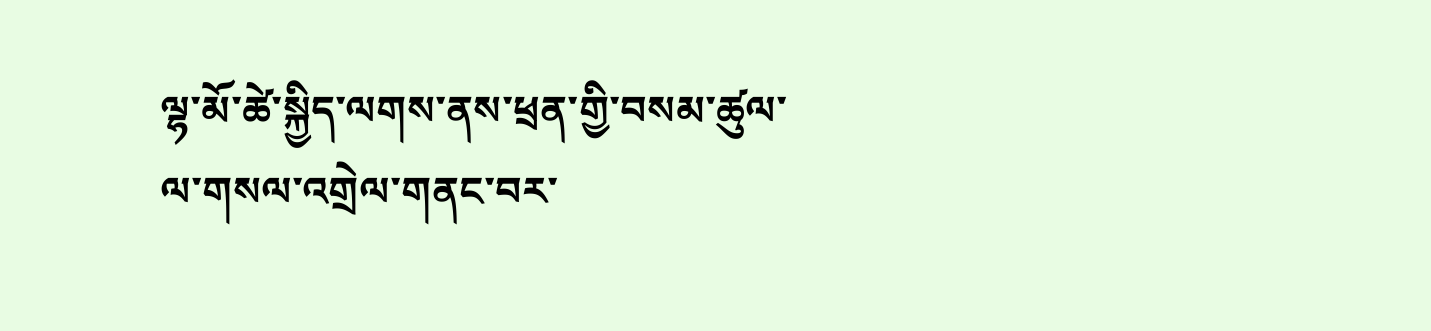ལྷ་མོ་ཚེ་སྐྱིད་ལགས་ནས་ཕྲན་གྱི་བསམ་ཚུལ་ལ་གསལ་འགྲེལ་གནང་བར་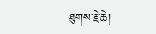ཐུགས་རྗེ་ཆེ།